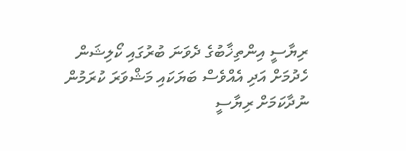ރިޔާސީ އިންތިޚާބުގެ ދެވަނަ ބުރުގައި ކޯލިޝަން ހެދުމަށް އަދި އެއްވެސް ބަޔަކައި މަޝްވަރަ ކުރަމުން ނުދާކަމަށް ރިޔާސީ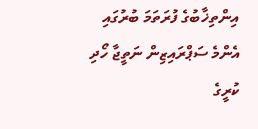އިންތިޚާބުގެ ފުރަތަމަ ބުރުގައި އެންމެ ސަޕްރައިޒިން ނަތީޖާ ހޯދި ކުރީގެ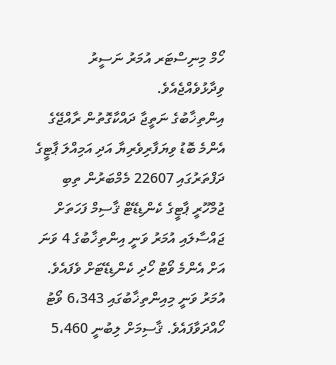ހޯމް މިނިސްޓަރ އުމަރު ނަސީރު ވިދާޅުވެއްޖެއެވެ.
އިންތިޚާބުގެ ނަތީޖާ ދައްކާގޮތުން ރާއްޖޭގެ އެންމެ ބޮޑު ވިޔަފާރިވެރިޔާ އަދި އަމިއްލަ ޕާޓީގެ ދަފްތަރުގައި 22607 މެމްބަރުން ތިބި ޖުމްހޫރީ ޕާޓީގެ ކެންޑިޑޭޓް ޤާސިމް ފަހަތަށް ޖައްސާލައި އުމަރު ވަނީ އިންތިޚާބުގެ 4 ވަނަ އަށް އެންމެ ވޯޓު ހޯދި ކެންޑިޑޭޓަށް ވެފައެވެ. އުމަރު ވަނީ މިއިންތިޚާބުގައި 6،343 ވޯޓު ހޯއްދަވާފައެވެ. ޤާސިމަށް ލިބުނީ 5،460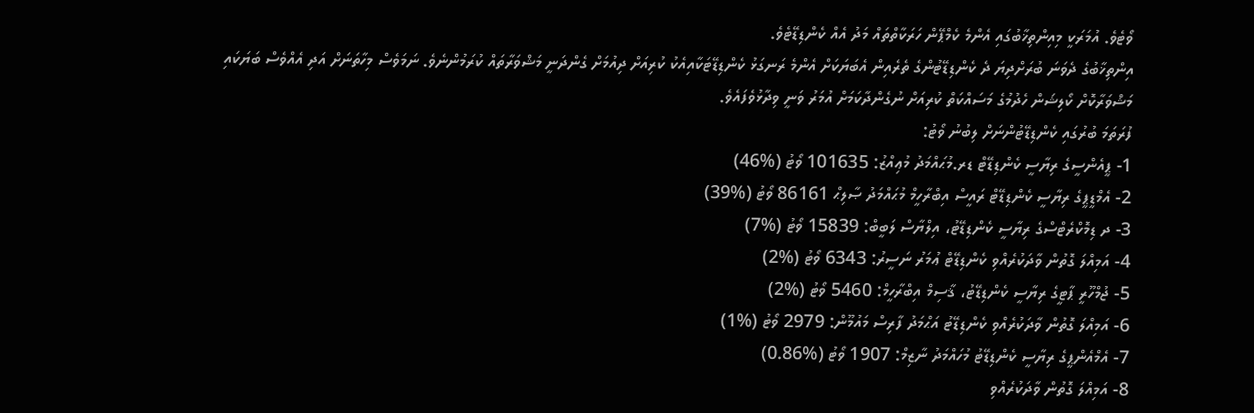ވޯޓެވެ. އުމަރަކީ މިއިންތިޚާބުގައި އެންމެ ކެމްޕޭން ހަރަކާތްތައް މަދު އެއް ކެންޑިޑޭޓެވެ.
އިންތިޚާބުގެ ދެވަނަ ބުރަށްދިޔަ ދެ ކެންޑިޑޭޓުންގެ ތެރެއިން އެބަޔަކަށް އެންމެ ރަނގަޅު ކެންޑިޑޭޓަކާއިއެކު ކުރިއަށް ދިއުމަށް ގެންދަނީ މަޝްވަރާތައް ކުރަމުންނެވެ. ނަމަވެސް މިހާތަނަށް އަދި އެއްވެސް ބަޔަކައި މަޝްވަރާކޮށް ކޯލިޝަން ހެދުމުގެ މަސައްކަތް ކުރިއަށް ނުގެންދާކަމަށް އުމަރު ވަނީ ވިދާޅުވެފައެވެ.
ފުރަތަމަ ބުރުގައި ކެންޑިޑޭޓުންނަށް ލިބުނު ވޯޓު:
1- ޕީއެންސީގެ ރިޔާސީ ކެންޑިޑޭޓް ޑރ.މުޙައްމަދު މުޢިއްޒު: 101635 ވޯޓު (%46)
2- އެމްޑީޕީގެ ރިޔާސީ ކެންޑިޑޭޓް ރައީސް އިބްރާހީމް މުޙައްމަދު ޞާލިޙް 86161 ވޯޓު (%39)
3- ދ ޑިމޮކްރެޓްސްގެ ރިޔާސީ ކެންޑިޑޭޓު، އިލްޔާސް ލަބީބް: 15839 ވޯޓު (%7)
4- އަމިއްލަ ގޮތުން ވާދަކުރެއްވި ކެންޑިޑޭޓް ޢުމަރު ނަސީރު: 6343 ވޯޓު (%2)
5- ޖުމްހޫރީ ޕާޓީގެ ރިޔާސީ ކެންޑިޑޭޓު، ޤާސިމް އިބްރާހީމް: 5460 ވޯޓު (%2)
6- އަމިއްލަ ގޮތުން ވާދަކުރެއްވި ކެންޑިޑޭޓު އަޙްމަދު ފާރިސް މައުމޫން: 2979 ވޯޓު (%1)
7- އެމްއެންޕީގެ ރިޔާސީ ކެންޑިޑޭޓު މުހައްމަދު ނާޒިމް: 1907 ވޯޓު (%0.86)
8- އަމިއްލަ ގޮތުން ވާދަކުރެއްވި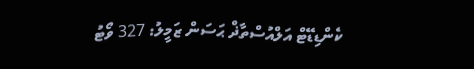ކެންޑިޑޭޓް އަލްއުސްތާޛް ޙަސަން ޒަމީލު: 327 ވޯޓު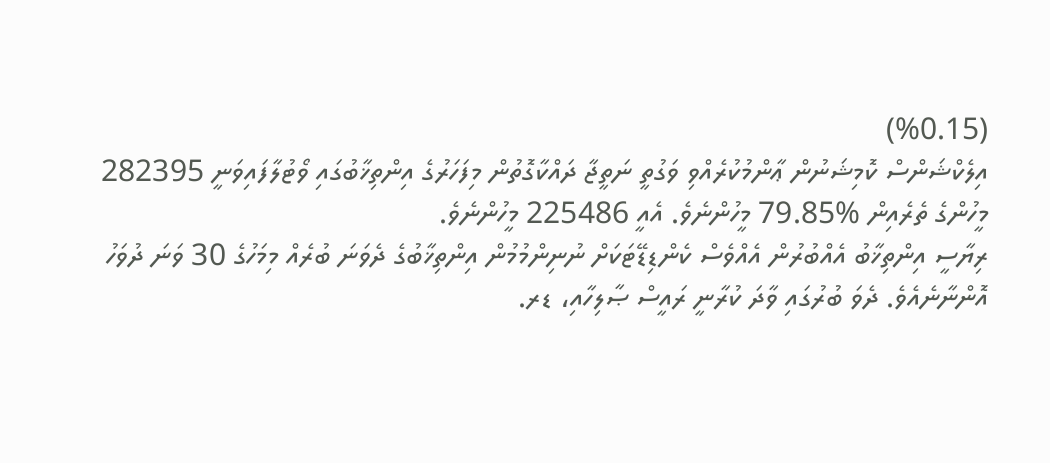(%0.15)
އިލެކްޝަންސް ކޮމިޝަނުން ޢާންމުކުރެއްވި ވަގުތީ ނަތީޖާ ދައްކާގޮތުން މިފަހަރުގެ އިންތިޚާބުގައި ވޯޓުލާފައިވަނީ 282395 މީހުންގެ ތެރެއިން %79.85 މީހުންނެވެ. އެއީ 225486 މީހުންނެވެ.
ރިޔާސީ އިންތިޚާބު އެއްބުރުން އެއްވެސް ކެންޑިޑޭޓަކަށް ނުނިންމުމުން އިންތިޚާބުގެ ދެވަނަ ބުރެއް މިމަހުގެ 30 ވަނަ ދުވަހު އޮންނާނެއެވެ. ދެވަ ބުރުގައި ވާދަ ކުރާނީ ރައީސް ޞާލިހާއި، ޑރ.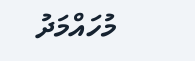މުހައްމަދު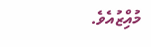މުއިްޒުއެވެ.